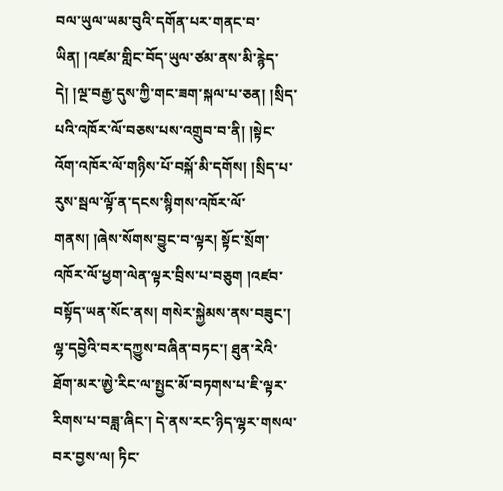བལ་ཡུལ་ཡམ་བུའི་དགོན་པར་གནང་བ་ཡིན། །འཛམ་གླིང་བོད་ཡུལ་ཙམ་ནས་མི་རྙེད་དེ། །ལྔ་བརྒྱ་དུས་ཀྱི་གང་ཟག་སྐལ་པ་ཅན། །སྲིད་པའི་འཁོར་ལོ་བཅས་པས་འགྲུབ་བ་ནི། །སྟེང་འོག་འཁོར་ལོ་གཉིས་པོ་བསྐོ་མི་དགོས། །སྲིད་པ་རུས་སྦལ་ལྟོ་ན་དངས་སྙིགས་འཁོར་ལོ་གནས། །ཞེས་སོགས་བྱུང་བ་ལྟར། སྟོང་སྲོག་འཁོར་ལོ་ཕྱག་ལེན་ལྟར་བྲིས་པ་བཅུག །འཛབ་བསྟོད་ཡན་སོང་ནས། གསེར་སྐྱེམས་ནས་བཟུང་། ལྷ་དབྱེའི་བར་དཀྱུས་བཞིན་བཏང་། ཐུན་རེའི་ཐོག་མར་ཨྱེ་རིང་ལ་སྤྱང་མོ་བཏགས་པ་ཇི་ལྟར་རིགས་པ་བཟླ་ཞིང་། དེ་ནས་རང་ཉིད་ལྷར་གསལ་བར་བྱས་ལ། ཏིང་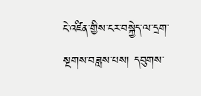ངེ་འཛིན་གྱིས་ངར་བསྐྱེད་ལ་དྲག་སྔགས་བཟླས་པས། དབུགས་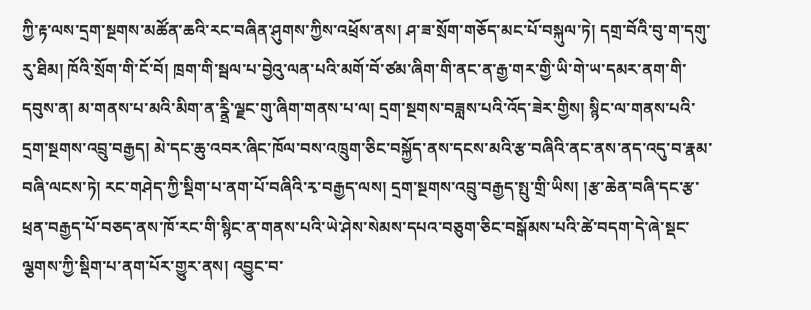ཀྱི་རྟ་ལས་དྲག་སྔགས་མཚོན་ཆའི་རང་བཞིན་ཤུགས་ཀྱིས་འཕྲོས་ནས། ཤ་ཟ་སྲོག་གཅོད་མང་པོ་བསྐུལ་ཏེ། དགྲ་བོའི་བུ་ག་དགུ་རུ་ཐིམ། ཁོའི་སྲོག་གི་ངོ་བོ། ཁྲག་གི་སྦལ་པ་བྱེའུ་ལན་པའི་མགོ་བོ་ཙམ་ཞིག་གི་ནང་ན་རྒྱ་གར་གྱི་ཡི་གེ་ཡ་དམར་ནག་གི་དབུས་ན། མ་གནས་པ་མའི་མིག་ན་ཪྣྲི་ལྗང་གུ་ཞིག་གནས་པ་ལ། དྲག་སྔགས་བཟླས་པའི་འོད་ཟེར་གྱིས། སྙིང་ལ་གནས་པའི་དྲག་སྔགས་འབྲུ་བརྒྱད། མེ་དང་ཆུ་འབར་ཞིང་ཁོལ་བས་འཁྲུག་ཅིང་བསྐྱོད་ནས་དངས་མའི་རྩ་བཞིའི་ནང་ནས་ནད་འདུ་བ་རྣམ་བཞི་ལངས་ཏེ། རང་གཤེད་ཀྱི་སྡིག་པ་ནག་པོ་བཞིའི་རྭ་བརྒྱད་ལས། དྲག་སྔགས་འབྲུ་བརྒྱད་སྤུ་གྲི་ཡིས། །རྩ་ཆེན་བཞི་དང་རྩ་ཕྲན་བརྒྱད་པོ་བཅད་ནས་ཁོ་རང་གི་སྙིང་ན་གནས་པའི་ཡེ་ཤེས་སེམས་དཔའ་བཅུག་ཅིང་བསྒོམས་པའི་ཚེ་བདག་དེ་ཞེ་སྡང་ལྕགས་ཀྱི་སྡིག་པ་ནག་པོར་གྱུར་ནས། འབྱུང་བ་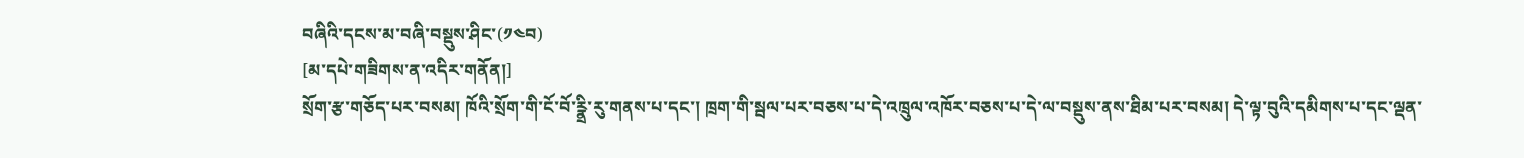བཞིའི་དངས་མ་བཞི་བསྡུས་ཤིང་(༡༤བ)
[མ་དཔེ་གཟིགས་ན་འདིར་གནོན།]
སྲོག་རྩ་གཅོད་པར་བསམ། ཁོའི་སྲོག་གི་ངོ་བོ་ཪྣྲི་རུ་གནས་པ་དང་། ཁྲག་གི་སྦལ་པར་བཅས་པ་དེ་འཁྲུལ་འཁོར་བཅས་པ་དེ་ལ་བསྡུས་ནས་ཐིམ་པར་བསམ། དེ་ལྟ་བུའི་དམིགས་པ་དང་ལྡན་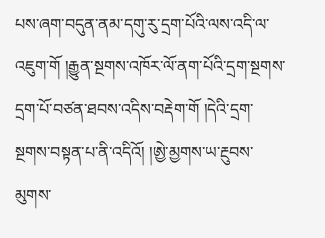པས་ཞག་བདུན་ནམ་དགུ་རུ་དྲག་པོའི་ལས་འདི་ལ་འཇུག་གོ །རྒྱུན་སྔགས་འཁོར་ལོ་ནག་པོའི་དྲག་སྔགས་དྲག་པོ་བཙན་ཐབས་འདིས་བརྡེག་གོ །དེའི་དྲག་སྔགས་བསྟན་པ་ནི་འདིའོ། །ཨྱེ་མྱགས་ཡ་རྔུབས་མུགས་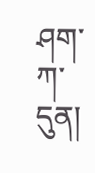ཤག་ཀ་དུན།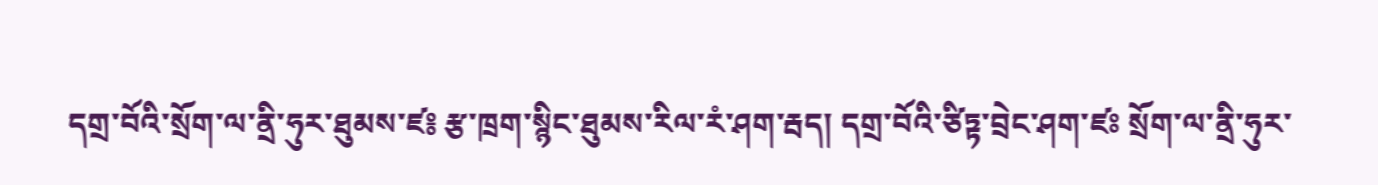དགྲ་བོའི་སྲོག་ལ་ནྲི་ཧུར་ཐུམས་ཛ༔ རྩ་ཁྲག་སྙིང་ཐུམས་རིལ་རཾ་ཤག་རྦད། དགྲ་བོའི་ཙིཏྟ་བྲེང་ཤག་ཛཿ སྲོག་ལ་ནྲི་ཧུར་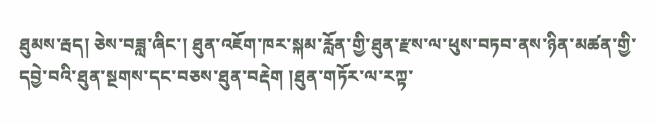ཐུམས་རྦད། ཅེས་བཟླ་ཞིང་། ཐུན་འཇོག་ཁར་སྐམ་རློན་གྱི་ཐུན་རྫས་ལ་ཕུས་བཏབ་ནས་ཉིན་མཚན་གྱི་དབྱེ་བའི་ཐུན་སྔགས་དང་བཅས་ཐུན་བརྡེག །ཐུན་གཏོར་ལ་རཀྟ་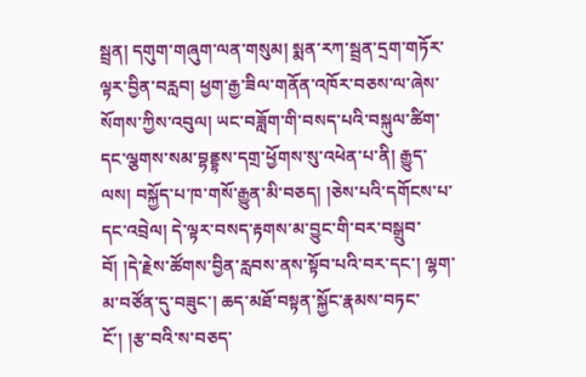སྦྲན། དགུག་གཞུག་ལན་གསུམ། སྨན་རཀ་སྦྲན་དྲག་གཏོར་ལྟར་བྱིན་བརླབ། ཕྱག་རྒྱ་ཟིལ་གནོན་འཁོར་བཅས་ལ་ཞེས་སོགས་ཀྱིས་འབུལ། ཡང་བཟློག་གི་བསད་པའི་བསྐུལ་ཚིག་དང་ལྕགས་སམ་བྷནྡྷས་དགྲ་ཕྱོགས་སུ་འཕེན་པ་ནི། རྒྱུད་ལས། བསྐྱོད་པ་ཁ་གསོ་རྒྱུན་མི་བཅད། །ཅེས་པའི་དགོངས་པ་དང་འབྲེལ། དེ་ལྟར་བསད་རྟགས་མ་བྱུང་གི་བར་བསྒྲུབ་བོ། །དེ་རྗེས་ཚོགས་བྱིན་རླབས་ནས་སྟོབ་པའི་བར་དང་། ལྷག་མ་བཙོན་དུ་བཟུང་། ཆད་མཐོ་བསྟན་སྐྱོང་རྣམས་བཏང་ངོ་། །རྩ་བའི་ས་བཅད་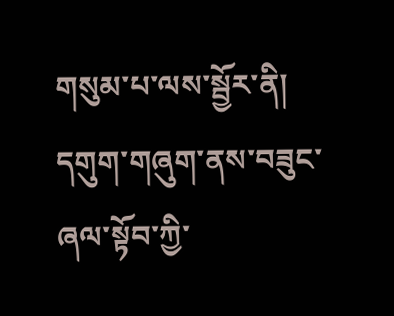གསུམ་པ་ལས་སྦྱོར་ནི། དགུག་གཞུག་ནས་བཟུང་ཞལ་སྟོབ་ཀྱི་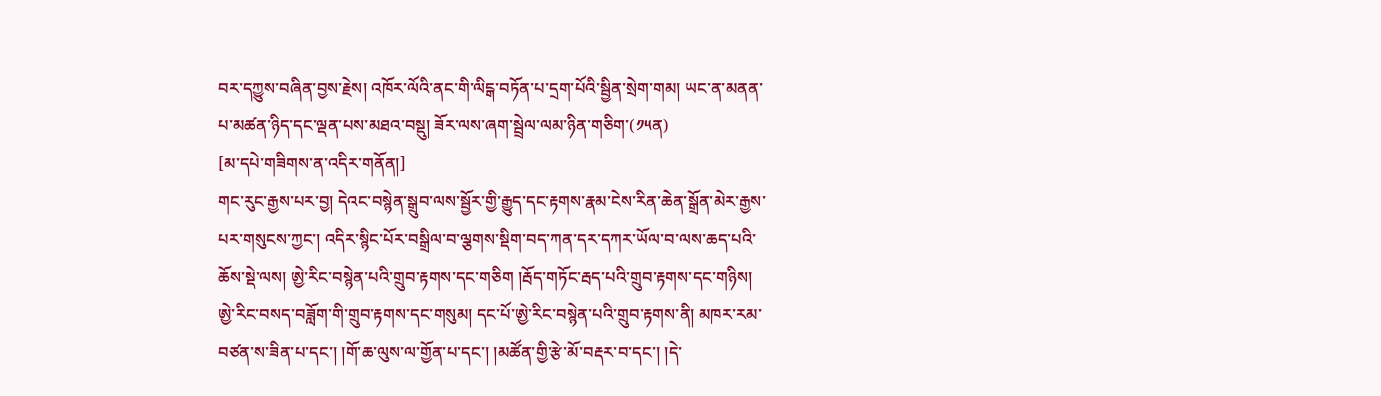བར་དཀྱུས་བཞིན་བྱས་རྗེས། འཁོར་ལོའི་ནང་གི་ལིངྒ་བཏོན་པ་དྲག་པོའི་སྦྱིན་སྲེག་གམ། ཡང་ན་མནན་པ་མཚན་ཉིད་དང་ལྡན་པས་མཐའ་བསྡུ། ཟོར་ལས་ཞག་སྦྲེལ་ལམ་ཉིན་གཅིག་(༡༥ན)
[མ་དཔེ་གཟིགས་ན་འདིར་གནོན།]
གང་རུང་རྒྱས་པར་བྱ། དེའང་བསྙེན་སྒྲུབ་ལས་སྦྱོར་གྱི་རྒྱུད་དང་རྟགས་རྣམ་ངེས་རིན་ཆེན་སྒྲོན་མེར་རྒྱས་པར་གསུངས་ཀྱང་། འདིར་སྙིང་པོར་བསྒྲིལ་བ་ལྕགས་སྡིག་བད་ཀན་དར་དཀར་ཡོལ་བ་ལས་ཆད་པའི་ཆོས་སྡེ་ལས། ཨྱེ་རིང་བསྙེན་པའི་གྲུབ་རྟགས་དང་གཅིག །རྦོད་གཏོང་རྦད་པའི་གྲུབ་རྟགས་དང་གཉིས། ཨྱེ་རིང་བསད་བཟློག་གི་གྲུབ་རྟགས་དང་གསུམ། དང་པོ་ཨྱེ་རིང་བསྙེན་པའི་གྲུབ་རྟགས་ནི། མཁར་རམ་བཙན་ས་ཟིན་པ་དང་། །གོ་ཆ་ལུས་ལ་གྱོན་པ་དང་། །མཚོན་གྱི་རྩེ་མོ་བརྡར་བ་དང་། །དེ་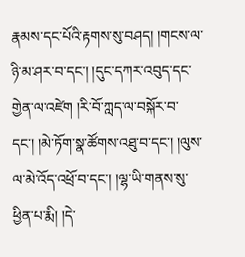རྣམས་དང་པོའི་རྟགས་སུ་བཤད། །གངས་ལ་ཉི་མ་ཤར་བ་དང་། །དུང་དཀར་འབུད་དང་གྱེན་ལ་འཛེག །རི་བོ་ཀླད་ལ་བསྐོར་བ་དང་། །མེ་ཏོག་སྣ་ཚོགས་འཐུ་བ་དང་། །ལུས་ལ་མེ་འོད་འཕྲོ་བ་དང་། །ལྷ་ཡི་གནས་སུ་ཕྱིན་པ་རྨི། །དེ་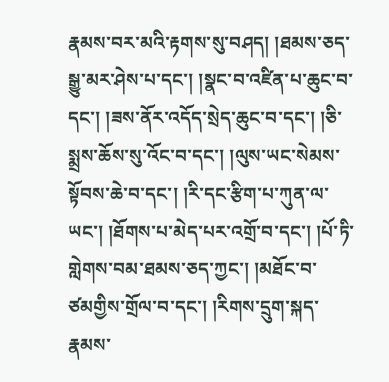རྣམས་བར་མའི་རྟགས་སུ་བཤད། །ཐམས་ཅད་སྒྱུ་མར་ཤེས་པ་དང་། །སྣང་བ་འཛིན་པ་ཆུང་བ་དང་། །ཟས་ནོར་འདོད་སྲེད་ཆུང་བ་དང་། །ཅི་སྨྲས་ཆོས་སུ་འོང་བ་དང་། །ལུས་ཡང་སེམས་སྟོབས་ཆེ་བ་དང་། །རི་དང་རྩིག་པ་ཀུན་ལ་ཡང་། །ཐོགས་པ་མེད་པར་འགྲོ་བ་དང་། །པོ་ཏི་གླེགས་བམ་ཐམས་ཅད་ཀྱང་། །མཐོང་བ་ཙམགྱིས་གྲོལ་བ་དང་། །རིགས་དྲུག་སྐད་རྣམས་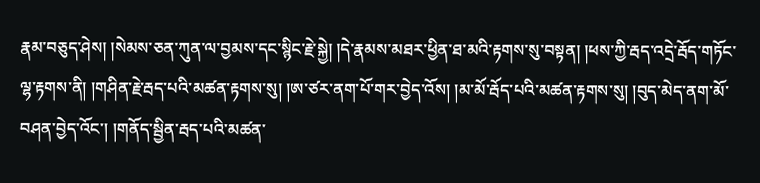རྣམ་བཅུད་ཤེས། །སེམས་ཅན་ཀུན་ལ་བྱམས་དང་སྙིང་རྗེ་སྐྱེ། །དེ་རྣམས་མཐར་ཕྱིན་ཐ་མའི་རྟགས་སུ་བསྟན། །ཕས་ཀྱི་རྦད་འདྲེ་རྦོད་གཏོང་ལྷ་རྟགས་ནི། །གཤིན་རྗེ་རྦད་པའི་མཚན་རྟགས་སུ། །ཨ་ཙར་ནག་པོ་གར་བྱེད་འོས། །མ་མོ་རྦོད་པའི་མཚན་རྟགས་སུ། །བུད་མེད་ནག་མོ་བཤན་བྱེད་འོང་། །གནོད་སྦྱིན་རྦད་པའི་མཚན་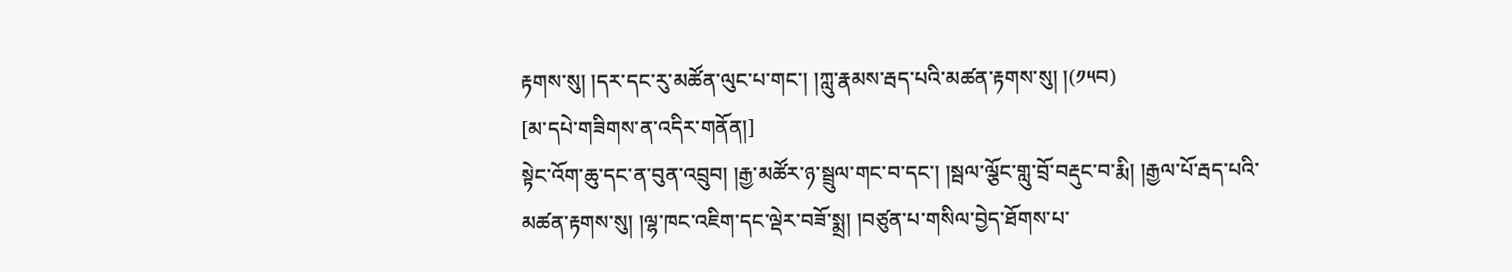རྟགས་སུ། །དར་དང་རུ་མཚོན་ལུང་པ་གང་། །ཀླུ་རྣམས་རྦད་པའི་མཚན་རྟགས་སུ། །(༡༥བ)
[མ་དཔེ་གཟིགས་ན་འདིར་གནོན།]
སྟེང་འོག་ཆུ་དང་ན་བུན་འབྲུབ། །རྒྱ་མཚོར་ཉ་སྦྲུལ་གང་བ་དང་། །སྦལ་ལྕོང་གླུ་བྲོ་བརྡུང་བ་རྨི། །རྒྱལ་པོ་རྦད་པའི་མཚན་རྟགས་སུ། །ལྷ་ཁང་འཇིག་དང་ལྡེར་བཟོ་སྨྲ། །བཙུན་པ་གསིལ་བྱེད་ཐོགས་པ་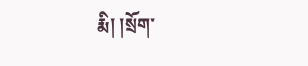རྨི། །སྲོག་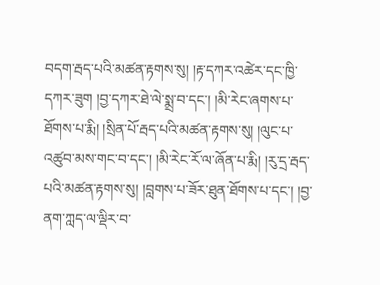བདག་རྦད་པའི་མཚན་རྟགས་སུ། །རྟ་དཀར་འཚེར་དང་ཁྱི་དཀར་ཟུག །བྱ་དཀར་ཐེ་ལེ་སྨྲ་བ་དང་། །མི་རེང་ཞགས་པ་ཐོགས་པ་རྨི། །སྲིན་པོ་རྦད་པའི་མཚན་རྟགས་སུ། །ལུང་པ་འཚུབ་མས་གང་བ་དང་། །མི་རེང་རོ་ལ་ཞོན་པ་རྨི། །རུ་དྲ་རྦད་པའི་མཚན་རྟགས་སུ། །བླགས་པ་ཟོར་ཐུན་ཐོགས་པ་དང་། །བྱ་ནག་ཀླད་ལ་ལྡིར་བ་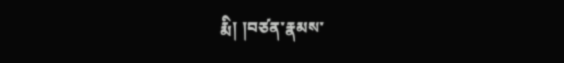རྨི། །བཙན་རྣམས་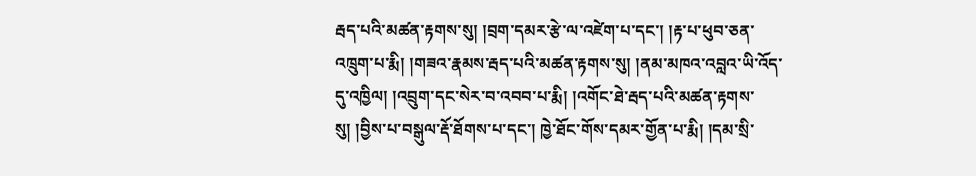རྦད་པའི་མཚན་རྟགས་སུ། །བྲག་དམར་རྩེ་ལ་འཛེག་པ་དང་། །རྟ་པ་ཕུབ་ཅན་འཁྲུག་པ་རྨི། །གཟའ་རྣམས་རྦད་པའི་མཚན་རྟགས་སུ། །ནམ་མཁའ་འབླའ་ཡི་འོད་དུ་འཁྱིལ། །འབྲུག་དང་སེར་བ་འབབ་པ་རྨི། །འགོང་ཐེ་རྦད་པའི་མཚན་རྟགས་སུ། །བྱིས་པ་བསྒུལ་རྡོ་ཐོགས་པ་དང་། ཁྱེ་ཐོང་གོས་དམར་གྱོན་པ་རྨི། །དམ་སྲི་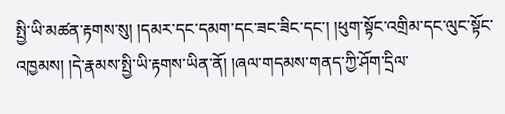སྤྱི་ཡི་མཚན་རྟགས་སུ། །དམར་དང་དམག་དང་ཟང་ཟིང་དང་། །ཕུག་སྟོང་འགྲིམ་དང་ལུང་སྟོང་འཁྱམས། །དེ་རྣམས་སྤྱི་ཡི་རྟགས་ཡིན་ནོ། །ཞལ་གདམས་གནད་ཀྱི་ཤོག་དྲིལ་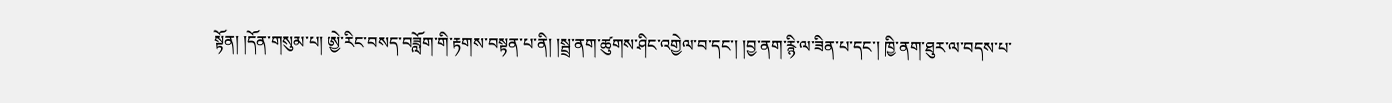སྟོན། །དོན་གསུམ་པ། ཨྱེ་རིང་བསད་བཟློག་གི་རྟགས་བསྟན་པ་ནི། །སྦྲ་ནག་ཚུགས་ཤིང་འགྱེལ་བ་དང་། །བྱ་ནག་རྙི་ལ་ཟིན་པ་དང་། ཁྱི་ནག་ཐུར་ལ་བདས་པ་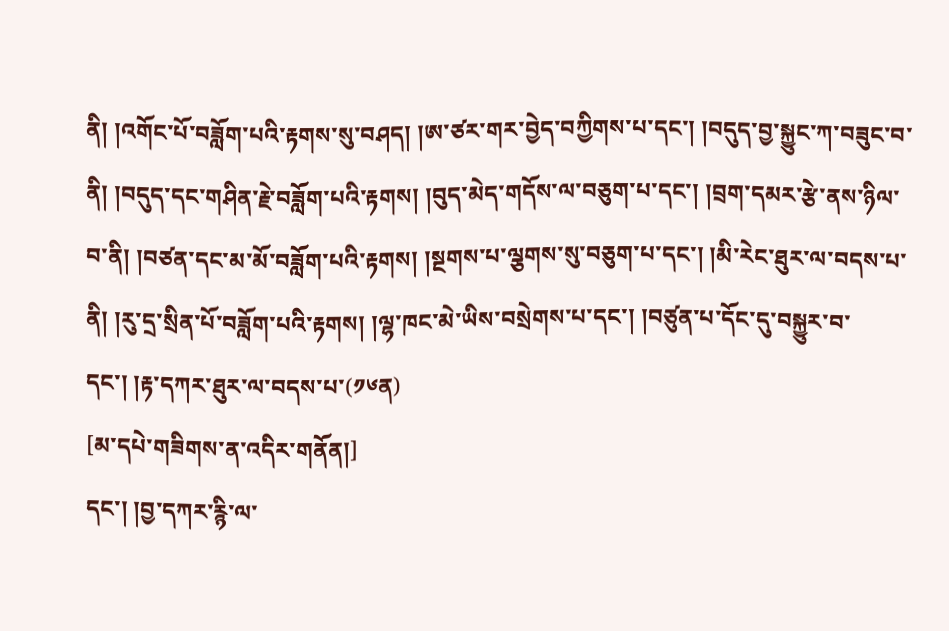ནི། །འགོང་པོ་བཟློག་པའི་རྟགས་སུ་བཤད། །ཨ་ཙར་གར་བྱེད་བཀྱིགས་པ་དང་། །བདུད་བྱ་སྐྱུང་ཀ་བཟུང་བ་ནི། །བདུད་དང་གཤིན་རྗེ་བཟློག་པའི་རྟགས། །བུད་མེད་གདོས་ལ་བཅུག་པ་དང་། །བྲག་དམར་རྩེ་ནས་ཉིལ་བ་ནི། །བཙན་དང་མ་མོ་བཟློག་པའི་རྟགས། །སྔགས་པ་ལྕགས་སུ་བཅུག་པ་དང་། །མི་རེང་ཐུར་ལ་བདས་པ་ནི། །རུ་དྲ་སྲིན་པོ་བཟློག་པའི་རྟགས། །ལྷ་ཁང་མེ་ཡིས་བསྲེགས་པ་དང་། །བཙུན་པ་དོང་དུ་བསྐྱུར་བ་དང་། །རྟ་དཀར་ཐུར་ལ་བདས་པ་(༡༦ན)
[མ་དཔེ་གཟིགས་ན་འདིར་གནོན།]
དང་། །བྱ་དཀར་རྙི་ལ་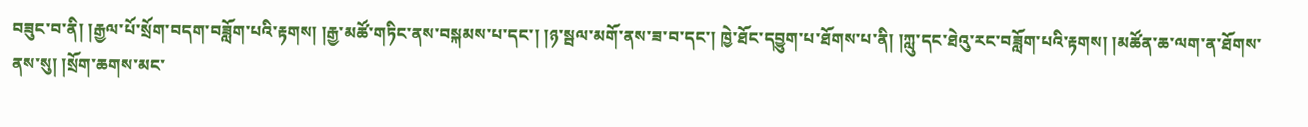བཟུང་བ་ནི། །རྒྱལ་པོ་སྲོག་བདག་བཟློག་པའི་རྟགས། །རྒྱ་མཚོ་གཏིང་ནས་བསྐམས་པ་དང་། །ཉ་སྦལ་མགོ་ནས་ཟ་བ་དང་། ཁྱེ་ཐོང་དབྱུག་པ་ཐོགས་པ་ནི། །ཀླུ་དང་ཐེའུ་རང་བཟློག་པའི་རྟགས། །མཚོན་ཆ་ལག་ན་ཐོགས་ནས་སུ། །སྲོག་ཆགས་མང་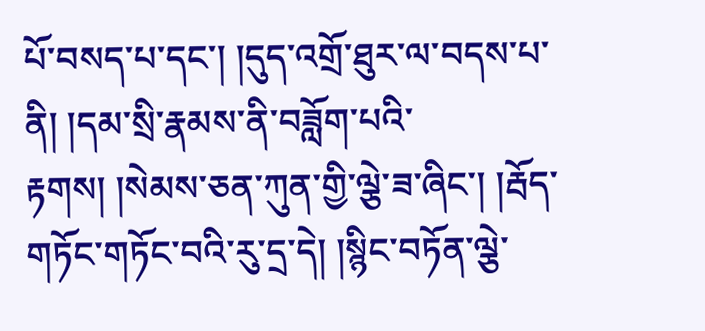པོ་བསད་པ་དང་། །དུད་འགྲོ་ཐུར་ལ་བདས་པ་ནི། །དམ་སྲི་རྣམས་ནི་བཟློག་པའི་རྟགས། །སེམས་ཅན་ཀུན་གྱི་ལྕེ་ཟ་ཞིང་། །རྦོད་གཏོང་གཏོང་བའི་རུ་དྲ་དེ། །སྙིང་བཏོན་ལྕེ་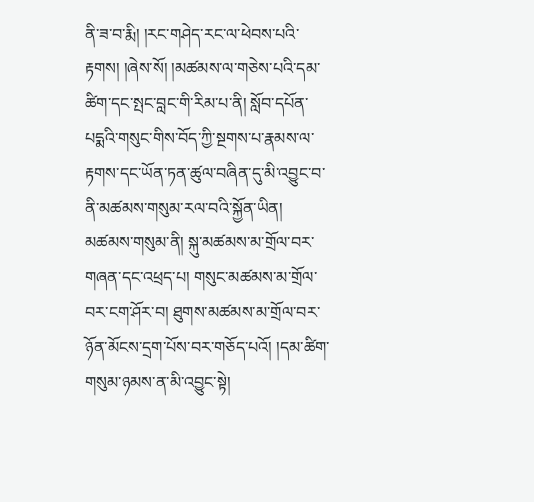ནི་ཟ་བ་རྨི། །རང་གཤེད་རང་ལ་ཕེབས་པའི་རྟགས། །ཞེས་སོ། །མཚམས་ལ་གཅེས་པའི་དམ་ཚིག་དང་སྤང་བླང་གི་རིམ་པ་ནི། སློབ་དཔོན་པདྨའི་གསུང་གིས་བོད་ཀྱི་སྔགས་པ་རྣམས་ལ་རྟགས་དང་ཡོན་ཏན་ཚུལ་བཞིན་དུ་མི་འབྱུང་བ་ནི་མཚམས་གསུམ་རལ་བའི་སྐྱོན་ཡིན། མཚམས་གསུམ་ནི། སྐུ་མཚམས་མ་གྲོལ་བར་གཞན་དང་འཕྲད་པ། གསུང་མཚམས་མ་གྲོལ་བར་ངག་ཤོར་བ། ཐུགས་མཚམས་མ་གྲོལ་བར་ཉོན་མོངས་དྲག་པོས་བར་གཅོད་པའོ། །དམ་ཚིག་གསུམ་ཉམས་ན་མི་འབྱུང་སྟེ།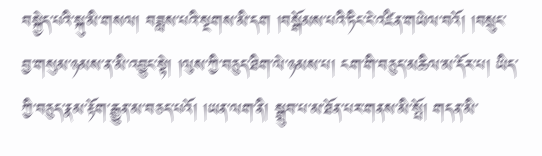བསྐྱེད་པའི་སྐུ་མི་གསལ། བཟླས་པའི་སྔགས་མི་དག །བསྒོམས་པའི་ཏིང་ངེ་འཛིན་གཡེལ་བའོ། །བསྲུང་བྱ་གསུམ་ཉམས་ན་མི་འབྱུང་སྟེ། །ལུས་ཀྱི་བཅུད་ཐིག་ལེ་ཉམས་པ། ངག་གི་བཅུད་མཆིལ་མ་དོར་པ། ཡིད་ཀྱི་བཅུད་རྣམ་རྟོག་རྒྱུན་མ་བཅད་པའོ། །ཡན་ལག་ནི། སྒྲུབ་པ་མ་ཐོན་པར་གནས་མི་སྤོ། གདན་མི་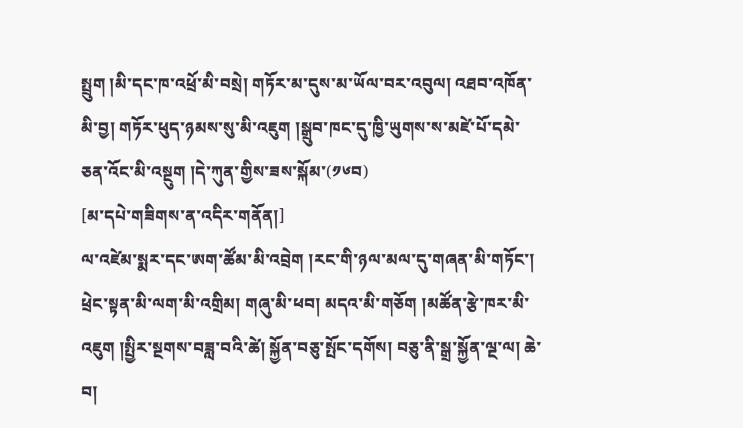སྤྲུག །མི་དང་ཁ་འཕྲོ་མི་བསྲེ། གཏོར་མ་དུས་མ་ཡོལ་བར་འབུལ། འཐབ་འཁོན་མི་བྱ། གཏོར་ཕུད་ཉམས་སུ་མི་འཇུག །སྒྲུབ་ཁང་དུ་ཁྱི་ཡུགས་ས་མཛེ་པོ་དམེ་ཅན་འོང་མི་འསྔུག །དེ་ཀུན་གྱིས་ཟས་སྐོམ་(༡༦བ)
[མ་དཔེ་གཟིགས་ན་འདིར་གནོན།]
ལ་འཛེམ་སྨར་དང་ཨག་ཚོམ་མི་འབྲེག །རང་གི་ཉལ་མལ་དུ་གཞན་མི་གཏོང་། ཕྲེང་སྟན་མི་ལག་མི་འགྲིམ། གཞུ་མི་ཕབ། མདའ་མི་གཅོག །མཚོན་རྩེ་ཁར་མི་འཇུག །སྤྱིར་སྔགས་བཟླ་བའི་ཚེ། སྐྱོན་བཅུ་སྤོང་དགོས། བཅུ་ནི་སྒྲ་སྐྱོན་ལྔ་ལ། ཆེ་བ།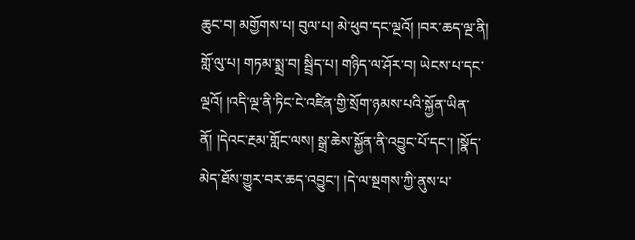ཆུང་བ། མགྱོགས་པ། བུལ་པ། མེ་ཕུབ་དང་ལྔའོ། །བར་ཆད་ལྔ་ནི། གློ་ལུ་པ། གཏམ་སྨྲ་བ། སྦྲིད་པ། གཉིད་ལ་ཤོར་བ། ཡེངས་པ་དང་ལྔའོ། །འདི་ལྔ་ནི་ཏིང་ངེ་འཛིན་གྱི་སྲོག་ཉམས་པའི་སྐྱོན་ཡིན་ནོ། །དེའང་རྔམ་གློང་ལས། སྒྲ་ཆེས་སྐྱོན་ནི་འབྱུང་པོ་དང་། །སྣོད་མེད་ཐོས་གྱུར་བར་ཆད་འབྱུང་། །དེ་ལ་སྔགས་ཀྱི་ནུས་པ་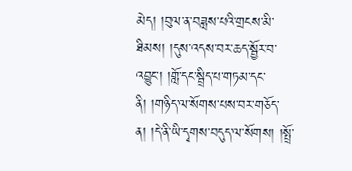མེད། །བུལ་ན་བཟླས་པའི་གྲངས་མི་ཐིམས། །དུས་འདས་བར་ཆད་སྦྱོར་བ་འབྱུང་། །གློ་དང་སྦྲིད་པ་གཏམ་དང་ནི། །གཉིད་ལ་སོགས་པས་བར་གཅོད་ན། །དེ་ནི་ཡི་དྭགས་བདུད་ལ་སོགས། །སྤྲོ་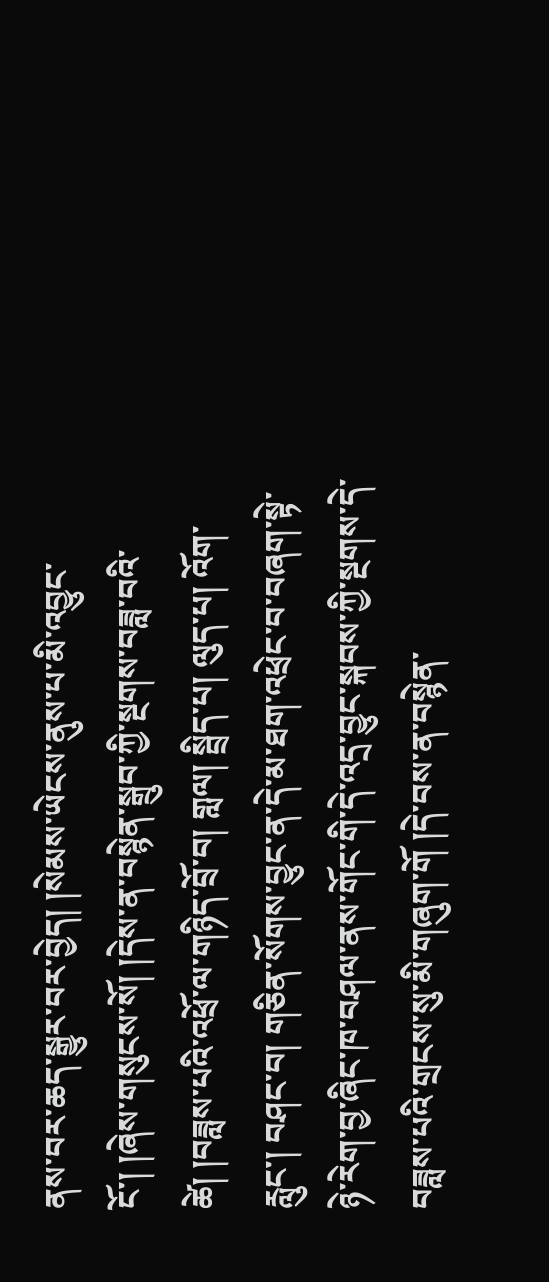ནས་བར་ཆད་སྒྱུར་བར་བྱེད། །སེམས་ཡེངས་ནུས་པ་མི་འབྱུང་ངོ་། །ཞེས་གསུངས་སོ། །དེས་ན་བསྙེན་སྒྲུབ་ཀྱི་སྔགས་བཟླ་བའི་ཚེ། །བཟླས་པའི་འཕྲོ་ལ་གཉིད་བྲོ་བ། གླལ། སྦྲིད་པ། ལུད་པ། འོག་རླུང་། བཤང་བ། གཅིན་སོགས་བྱུང་ན་དེ་མ་ཐག་འཕྲེང་བ་བཞག་སྟེ་ཉེ་རེག་བྱ་ཞིང་ཁ་བཤལ་ནས་གོང་གི་དེ་འདྲ་བྱུང་སྐབས་ཀྱི་སྔགས་དེ་བཟླས་པའི་གྲངས་སུ་མི་གཞུག་གོ །དེ་བས་ན་བསྙེན་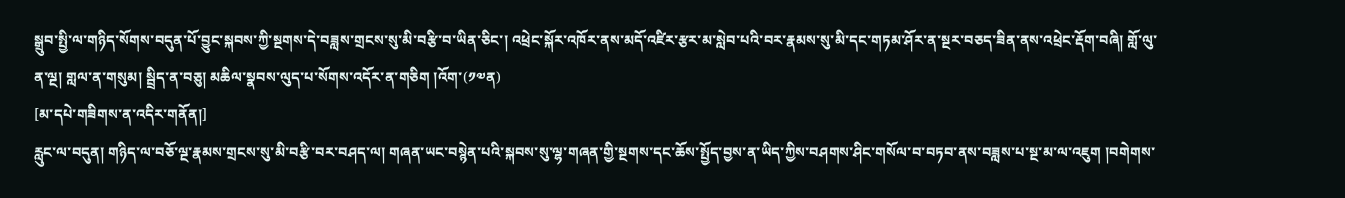སྒྲུབ་སྤྱི་ལ་གཉིད་སོགས་བདུན་པོ་བྱུང་སྐབས་ཀྱི་སྔགས་དེ་བཟླས་གྲངས་སུ་མི་བརྩི་བ་ཡིན་ཅིང་། འཕྲེང་སྐོར་འཁོར་ནས་མདོ་འཛིར་རྩར་མ་སླེབ་པའི་བར་རྣམས་སུ་མི་དང་གཏམ་ཤོར་ན་སྔར་བཅད་ཟིན་ནས་འཕྲེང་རྡོག་བཞི། གློ་ལུ་ན་ལྔ། གླལ་ན་གསུམ། སྦྲིད་ན་བཅུ། མཆིལ་སྣབས་ལུད་པ་སོགས་འདོར་ན་གཅིག །འོག་(༡༧ན)
[མ་དཔེ་གཟིགས་ན་འདིར་གནོན།]
རླུང་ལ་བདུན། གཉིད་ལ་བཅོ་ལྔ་རྣམས་གྲངས་སུ་མི་བརྩི་བར་བཤད་ལ། གཞན་ཡང་བསྙེན་པའི་སྐབས་སུ་ལྷ་གཞན་གྱི་སྔགས་དང་ཆོས་སྤྱོད་བྱས་ན་ཡིད་ཀྱིས་བཤགས་ཤིང་གསོལ་བ་བཏབ་ནས་བཟླས་པ་སྔ་མ་ལ་འཇུག །བགེགས་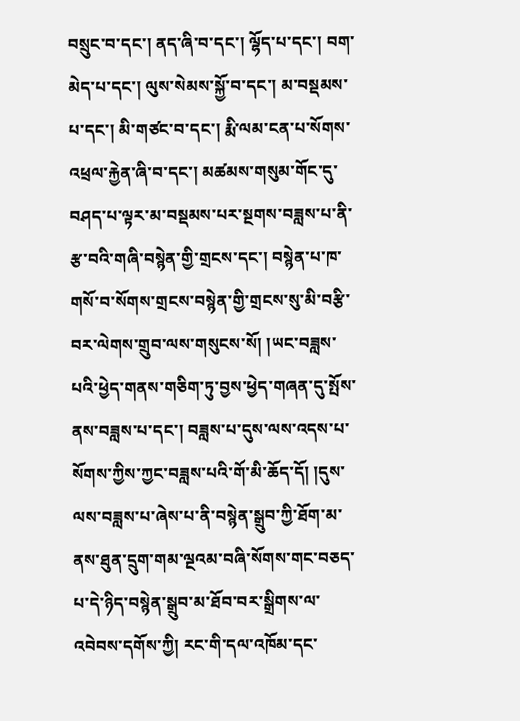བསྲུང་བ་དང་། ནད་ཞི་བ་དང་། ལྷོད་པ་དང་། བག་མེད་པ་དང་། ལུས་སེམས་སྐྱོ་བ་དང་། མ་བསྡམས་པ་དང་། མི་གཙང་བ་དང་། རྨི་ལམ་ངན་པ་སོགས་འཕྲལ་རྐྱེན་ཞི་བ་དང་། མཚམས་གསུམ་གོང་དུ་བཤད་པ་ལྟར་མ་བསྡམས་པར་སྔགས་བཟླས་པ་ནི་རྩ་བའི་གཞི་བསྙེན་གྱི་གྲངས་དང་། བསྙེན་པ་ཁ་གསོ་བ་སོགས་གྲངས་བསྙེན་གྱི་གྲངས་སུ་མི་བརྩི་བར་ལེགས་གྲུབ་ལས་གསུངས་སོ། །ཡང་བཟླས་པའི་ཕྱེད་གནས་གཅིག་ཏུ་བྱས་ཕྱེད་གཞན་དུ་སྤོས་ནས་བཟླས་པ་དང་། བཟླས་པ་དུས་ལས་འདས་པ་སོགས་ཀྱིས་ཀྱང་བཟླས་པའི་གོ་མི་ཆོད་དོ། །དུས་ལས་བཟླས་པ་ཞེས་པ་ནི་བསྙེན་སྒྲུབ་ཀྱི་ཐོག་མ་ནས་ཐུན་དྲུག་གམ་ལྔའམ་བཞི་སོགས་གང་བཅད་པ་དེ་ཉིད་བསྙེན་སྒྲུབ་མ་ཐོབ་བར་སྒྲིགས་ལ་འབེབས་དགོས་ཀྱི། རང་གི་དལ་འཁོམ་དང་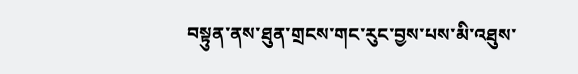བསྟུན་ནས་ཐུན་གྲངས་གང་རུང་བྱས་པས་མི་འཐུས་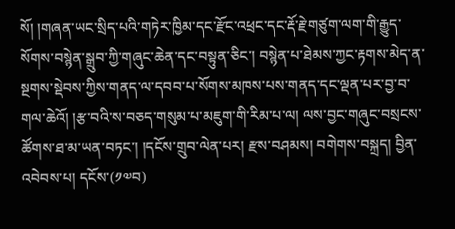སོ། །གཞན་ཡང་སྲིད་པའི་གཏེར་ཁྱིམ་དང་རྫོང་འཕྲང་དང་རྡོ་རྗེ་གཙུག་ལག་གི་རྒྱུད་སོགས་བསྙེན་སྒྲུབ་ཀྱི་གཞུང་ཆེན་དང་བསྟུན་ཅིང་། བསྙེན་པ་ཐེམས་ཀྱང་རྟགས་མེད་ན་སྔགས་སྡེབས་ཀྱིས་གནད་ལ་དབབ་པ་སོགས་མཁས་པས་གནད་དང་ལྡན་པར་བྱ་བ་གལ་ཆེའོ། །རྩ་བའི་ས་བཅད་གསུམ་པ་མཇུག་གི་རིམ་པ་ལ། ལས་བྱང་གཞུང་བསྲངས་ཚོགས་ཐ་མ་ཡན་བཏང་། །དངོས་གྲུབ་ལེན་པར། རྫས་བཤམས། བགེགས་བསྐྲད། བྱིན་འབེབས་པ། དངོས་(༡༧བ)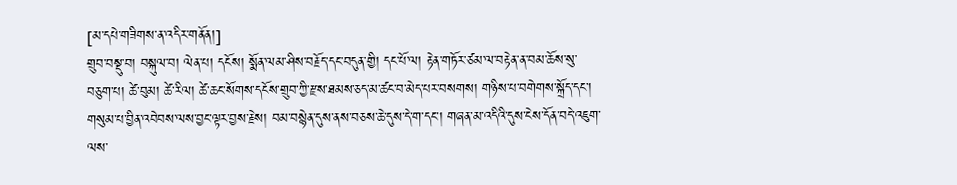[མ་དཔེ་གཟིགས་ན་འདིར་གནོན།]
གྲུབ་བསྡུ་བ། བསྐུལ་བ། ལེན་པ། དངོས། སྨོན་ལམ་ཤིས་བརྗོད་དང་བདུན་གྱི། དང་པོ་ལ། རྟེན་གཏོར་ཙམ་ལ་བརྟེན་ན་བམ་ཆོས་སུ་བཅུག་པ། ཚེ་བུམ། ཚེ་རིལ། ཚེ་ཆང་སོགས་དངོས་གྲུབ་ཀྱི་རྫས་ཐམས་ཅད་མ་ཚང་བ་མེད་པར་བསགས། གཉིས་པ་བགེགས་སྐྲོད་དང་། གསུམ་པ་བྱིན་འབེབས་ལས་བྱང་ལྟར་བྱས་རྗེས། བམ་བསྙེན་དུས་ནས་བཅས་ཆེ་དུས་དེ་ག་དང་། གཞན་མ་འདིའི་དུས་ངེས་དོན་བདེ་འཇུག་ལས་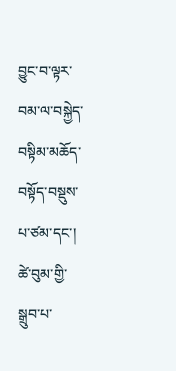བྱུང་བ་ལྟར་བམ་ལ་བསྐྱེད་བསྟིམ་མཆོད་བསྟོད་བསྡུས་པ་ཙམ་དང་། ཚེ་བུམ་གྱི་སྒྲུབ་པ་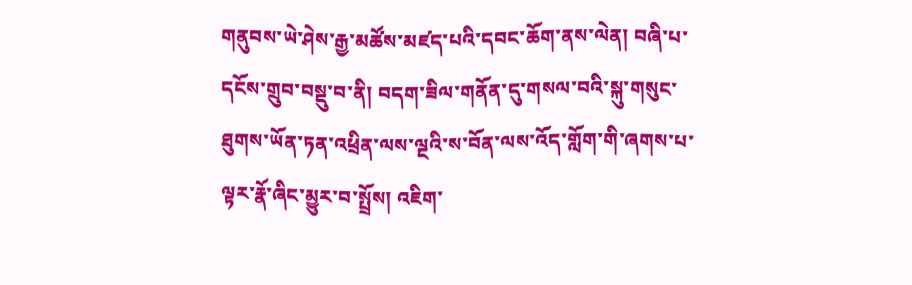གནུབས་ཡེ་ཤེས་རྒྱ་མཚོས་མཛད་པའི་དབང་ཆོག་ནས་ལེན། བཞི་པ་དངོས་གྲུབ་བསྡུ་བ་ནི། བདག་ཟིལ་གནོན་དུ་གསལ་བའི་སྐུ་གསུང་ཐུགས་ཡོན་ཏན་འཕྲིན་ལས་ལྔའི་ས་བོན་ལས་འོད་གློག་གི་ཞགས་པ་ལྟར་རྣོ་ཞིང་མྱུར་བ་སྤྲོས། འཇིག་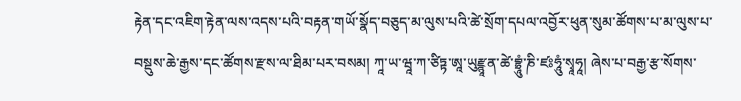རྟེན་དང་འཇིག་རྟེན་ལས་འདས་པའི་བརྟན་གཡོ་སྣོད་བཅུད་མ་ལུས་པའི་ཚེ་སྲོག་དཔལ་འབྱོར་ཕུན་སུམ་ཚོགས་པ་མ་ལུས་པ་བསྡུས་ཆེ་རྒྱས་དང་ཚོགས་རྫས་ལ་ཐིམ་པར་བསམ། ཀཱ་ཡ་ཝཱ་ཀ་ཙིཏྟ་ཨཱ་ཡུརྫྙཱན་ཚེ་བྷྲཱུཾ་ཎི་ཛཿཧཱུཾ་སྭཱཧཱ། ཞེས་པ་བརྒྱ་རྩ་སོགས་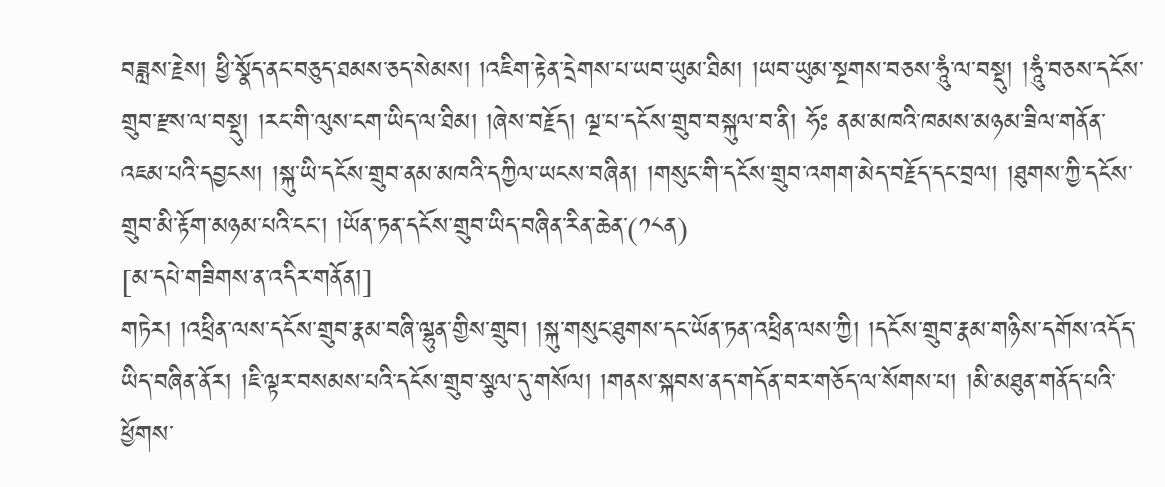བཟླས་རྗེས། ཕྱི་སྣོད་ནང་བཅུད་ཐམས་ཅད་སེམས། །འཇིག་རྟེན་དྲེགས་པ་ཡབ་ཡུམ་ཐིམ། །ཡབ་ཡུམ་སྔགས་བཅས་ཧཱུཾ་ལ་བསྡུ། །ཧཱུཾ་བཅས་དངོས་གྲུབ་རྫས་ལ་བསྡུ། །རང་གི་ལུས་ངག་ཡིད་ལ་ཐིམ། །ཞེས་བརྗོད། ལྔ་པ་དངོས་གྲུབ་བསྐུལ་བ་ནི། ཧོཿ ནམ་མཁའི་ཁམས་མཉམ་ཟིལ་གནོན་འཇམ་པའི་དབྱངས། །སྐུ་ཡི་དངོས་གྲུབ་ནམ་མཁའི་དཀྱིལ་ཡངས་བཞིན། །གསུང་གི་དངོས་གྲུབ་འགག་མེད་བརྗོད་དང་བྲལ། །ཐུགས་ཀྱི་དངོས་གྲུབ་མི་རྟོག་མཉམ་པའི་ངང་། །ཡོན་ཏན་དངོས་གྲུབ་ཡིད་བཞིན་རིན་ཆེན་(༡༨ན)
[མ་དཔེ་གཟིགས་ན་འདིར་གནོན།]
གཏེར། །འཕྲིན་ལས་དངོས་གྲུབ་རྣམ་བཞི་ལྷུན་གྱིས་གྲུབ། །སྐུ་གསུང་ཐུགས་དང་ཡོན་ཏན་འཕྲིན་ལས་ཀྱི། །དངོས་གྲུབ་རྣམ་གཉིས་དགོས་འདོད་ཡིད་བཞིན་ནོར། །ཇི་ལྟར་བསམས་པའི་དངོས་གྲུབ་སྩལ་དུ་གསོལ། །གནས་སྐབས་ནད་གདོན་བར་གཅོད་ལ་སོགས་པ། །མི་མཐུན་གནོད་པའི་ཕྱོགས་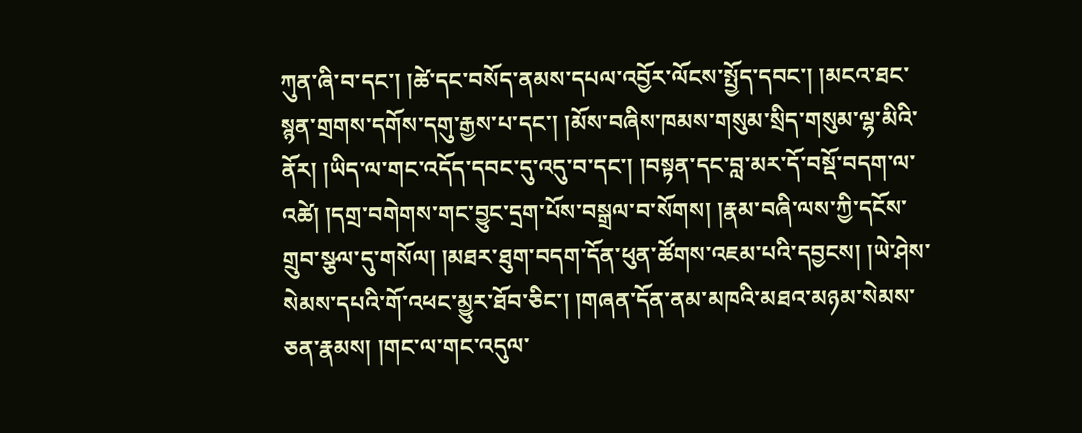ཀུན་ཞི་བ་དང་། །ཚེ་དང་བསོད་ནམས་དཔལ་འབྱོར་ལོངས་སྤྱོད་དབང་། །མངའ་ཐང་སྙན་གྲགས་དགོས་དགུ་རྒྱས་པ་དང་། །མོས་བཞིས་ཁམས་གསུམ་སྲིད་གསུམ་ལྷ་མིའི་ནོར། །ཡིད་ལ་གང་འདོད་དབང་དུ་འདུ་བ་དང་། །བསྟན་དང་བླ་མར་དོ་བསྡོ་བདག་ལ་འཚེ། །དགྲ་བགེགས་གང་བྱུང་དྲག་པོས་བསྒྲལ་བ་སོགས། །རྣམ་བཞི་ལས་ཀྱི་དངོས་གྲུབ་སྩལ་དུ་གསོལ། །མཐར་ཐུག་བདག་དོན་ཕུན་ཚོགས་འཇམ་པའི་དབྱངས། །ཡེ་ཤེས་སེམས་དཔའི་གོ་འཕང་མྱུར་ཐོབ་ཅིང་། །གཞན་དོན་ནམ་མཁའི་མཐའ་མཉམ་སེམས་ཅན་རྣམས། །གང་ལ་གང་འདུལ་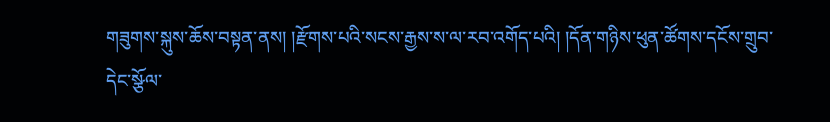གཟུགས་སྐུས་ཆོས་བསྟན་ནས། །རྫོགས་པའི་སངས་རྒྱས་ས་ལ་རབ་འགོད་པའི། །དོན་གཉིས་ཕུན་ཚོགས་དངོས་གྲུབ་དེང་སྩོལ་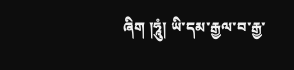ཞིག །ཧཱུཾ། ཡི་དམ་རྒྱལ་བ་རྒྱ་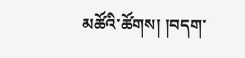མཚོའི་ཚོགས། །བདག་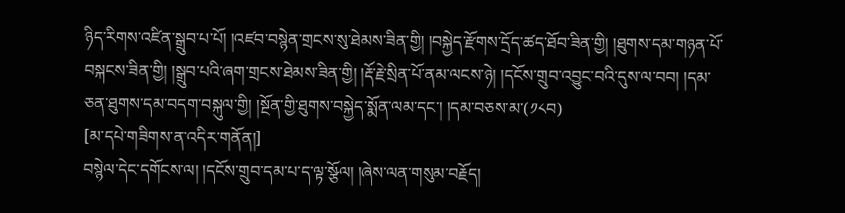ཉིད་རིགས་འཛིན་སྒྲུབ་པ་པོ། །འཛབ་བསྙེན་གྲངས་སུ་ཐེམས་ཟིན་གྱི། །བསྐྱེད་རྫོགས་དྲོད་ཚད་ཐོབ་ཟིན་གྱི། །ཐུགས་དམ་གཉན་པོ་བསྐངས་ཟིན་གྱི། །སྒྲུབ་པའི་ཞག་གྲངས་ཐེམས་ཟིན་གྱི། །རྡོ་རྗེ་སྲིན་པོ་ནམ་ལངས་ཉེ། །དངོས་གྲུབ་འབྱུང་བའི་དུས་ལ་བབ། །དམ་ཅན་ཐུགས་དམ་བདག་བསྐུལ་གྱི། །སྔོན་གྱི་ཐུགས་བསྐྱེད་སྨོན་ལམ་དང་། །དམ་བཅས་མ་(༡༨བ)
[མ་དཔེ་གཟིགས་ན་འདིར་གནོན།]
བསྙེལ་དེང་དགོངས་ལ། །དངོས་གྲུབ་དམ་པ་ད་ལྟ་སྩོལ། །ཞེས་ལན་གསུམ་བརྗོད།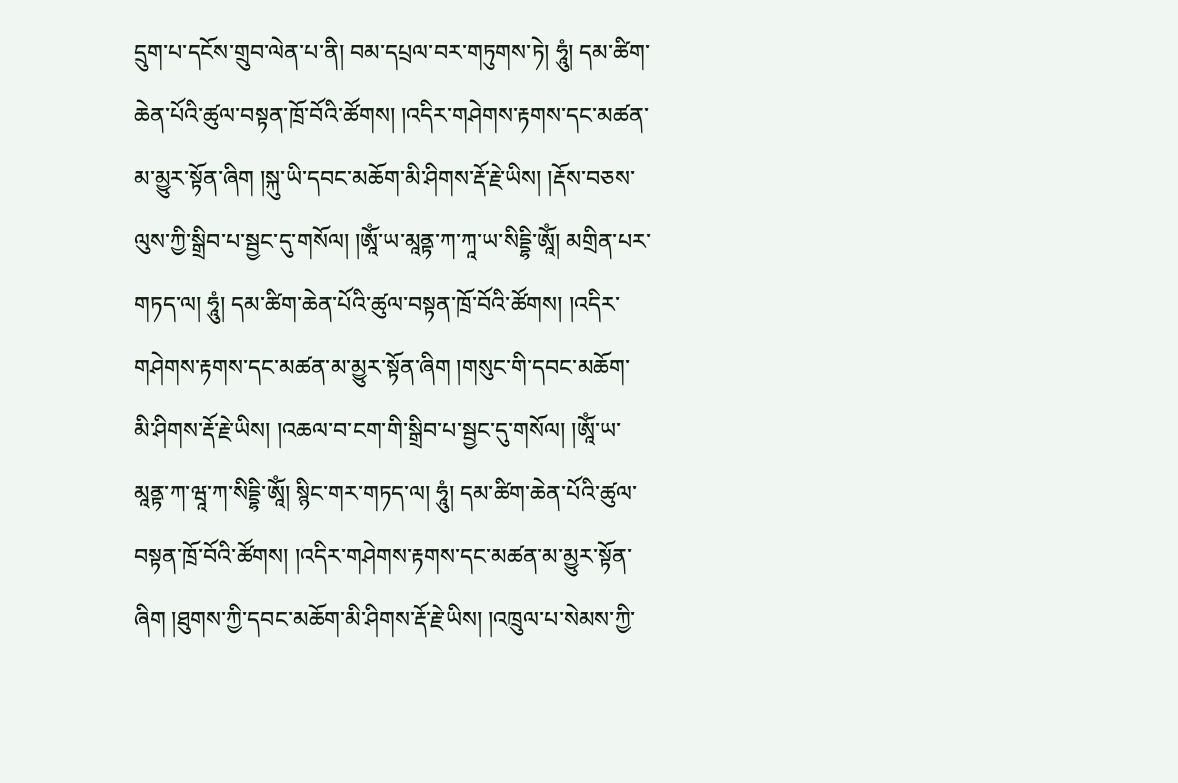དྲུག་པ་དངོས་གྲུབ་ལེན་པ་ནི། བམ་དཔྲལ་བར་གཏུགས་ཏེ། ཧཱུཾ། དམ་ཚིག་ཆེན་པོའི་ཚུལ་བསྟན་ཁྲོ་བོའི་ཚོགས། །འདིར་གཤེགས་རྟགས་དང་མཚན་མ་མྱུར་སྟོན་ཞིག །སྐུ་ཡི་དབང་མཆོག་མི་ཤིགས་རྡོ་རྗེ་ཡིས། །རྡོས་བཅས་ལུས་ཀྱི་སྒྲིབ་པ་སྦྱང་དུ་གསོལ། །ཨཱོཾ་ཡ་མཱནྟ་ཀ་ཀཱ་ཡ་སིདྡྷི་ཨཱོཾ། མགྲིན་པར་གཏད་ལ། ཧཱུཾ། དམ་ཚིག་ཆེན་པོའི་ཚུལ་བསྟན་ཁྲོ་བོའི་ཚོགས། །འདིར་གཤེགས་རྟགས་དང་མཚན་མ་མྱུར་སྟོན་ཞིག །གསུང་གི་དབང་མཆོག་མི་ཤིགས་རྡོ་རྗེ་ཡིས། །འཆལ་བ་ངག་གི་སྒྲིབ་པ་སྦྱང་དུ་གསོལ། །ཨཱོཾ་ཡ་མཱནྟ་ཀ་ཝཱ་ཀ་སིདྡྷི་ཨཱོཾ། སྙིང་གར་གཏད་ལ། ཧཱུཾ། དམ་ཚིག་ཆེན་པོའི་ཚུལ་བསྟན་ཁྲོ་བོའི་ཚོགས། །འདིར་གཤེགས་རྟགས་དང་མཚན་མ་མྱུར་སྟོན་ཞིག །ཐུགས་ཀྱི་དབང་མཆོག་མི་ཤིགས་རྡོ་རྗེ་ཡིས། །འཁྲུལ་པ་སེམས་ཀྱི་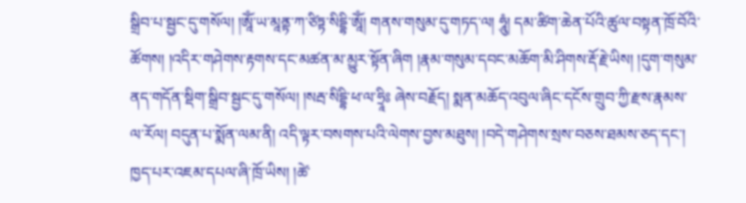སྒྲིབ་པ་སྦྱང་དུ་གསོལ། །ཨཱོཾ་ཡ་མཱནྟ་ཀ་ཙིཏྟ་སིདྡྷི་ཨཱོཾ། གནས་གསུམ་དུ་གཏད་ལ། ཧཱུཾ། དམ་ཚིག་ཆེན་པོའི་ཚུལ་བསྟན་ཁྲོ་བོའི་ཚོགས། །འདིར་གཤེགས་རྟགས་དང་མཚན་མ་མྱུར་སྟོན་ཞིག །རྣམ་གསུམ་དབང་མཆོག་མི་ཤིགས་རྡོ་རྗེ་ཡིས། །དུག་གསུམ་ནད་གདོན་སྡིག་སྒྲིབ་སྦྱང་དུ་གསོལ། །སརྦ་སིདྡྷི་ཕ་ལ་ཧྲཱིཿ ཞེས་བརྗོད། སྨན་མཆོད་འབུལ་ཞིང་དངོས་གྲུབ་ཀྱི་རྫས་རྣམས་ལ་རོལ། བདུན་པ་སྨོན་ལམ་ནི། འདི་ལྟར་བསགས་པའི་ལེགས་བྱས་མཐུས། །བདེ་གཤེགས་སྲས་བཅས་ཐམས་ཅད་དང་། ཁྱད་པར་འཇམ་དཔལ་ཞི་ཁྲོ་ཡིས། །ཚེ་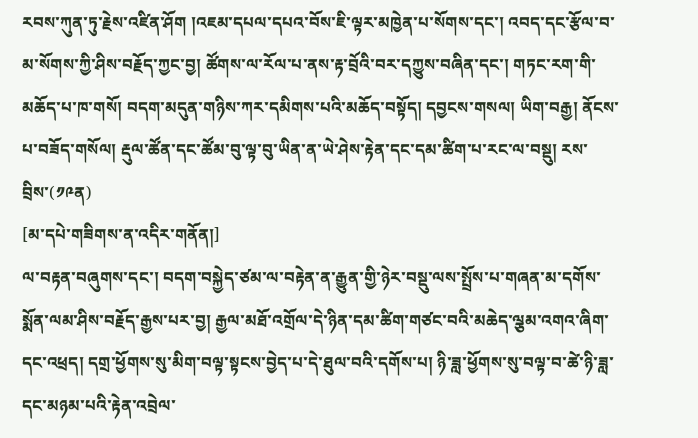རབས་ཀུན་ཏུ་རྗེས་འཛིན་ཤོག །འཇམ་དཔལ་དཔའ་བོས་ཇི་ལྟར་མཁྱེན་པ་སོགས་དང་། འབད་དང་རྩོལ་བ་མ་སོགས་ཀྱི་ཤིས་བརྗོད་ཀྱང་བྱ། ཚོགས་ལ་རོལ་པ་ནས་རྟ་བྲོའི་བར་དཀྱུས་བཞིན་དང་། གཏང་རག་གི་མཆོད་པ་ཁ་གསོ། བདག་མདུན་གཉིས་ཀར་དམིགས་པའི་མཆོད་བསྟོད། དབྱངས་གསལ། ཡིག་བརྒྱ། ནོངས་པ་བཟོད་གསོལ། རྡུལ་ཚོན་དང་ཚོམ་བུ་ལྟ་བུ་ཡིན་ན་ཡེ་ཤེས་རྟེན་དང་དམ་ཚིག་པ་རང་ལ་བསྡུ། རས་བྲིས་(༡༩ན)
[མ་དཔེ་གཟིགས་ན་འདིར་གནོན།]
ལ་བརྟན་བཞུགས་དང་། བདག་བསྐྱེད་ཙམ་ལ་བརྟེན་ན་རྒྱུན་གྱི་ཉེར་བསྡུ་ལས་སྤྲོས་པ་གཞན་མ་དགོས་སྨོན་ལམ་ཤིས་བརྗོད་རྒྱས་པར་བྱ། རྒྱལ་མཐོ་འགྲོལ་དེ་ཉིན་དམ་ཚིག་གཙང་བའི་མཆེད་ལྕམ་འགའ་ཞིག་དང་འཕྲད། དགྲ་ཕྱོགས་སུ་མིག་བལྟ་སྟངས་བྱེད་པ་དེ་ཐུལ་བའི་དགོས་པ། ཉི་ཟླ་ཕྱོགས་སུ་བལྟ་བ་ཚེ་ཉི་ཟླ་དང་མཉམ་པའི་རྟེན་འབྲེལ་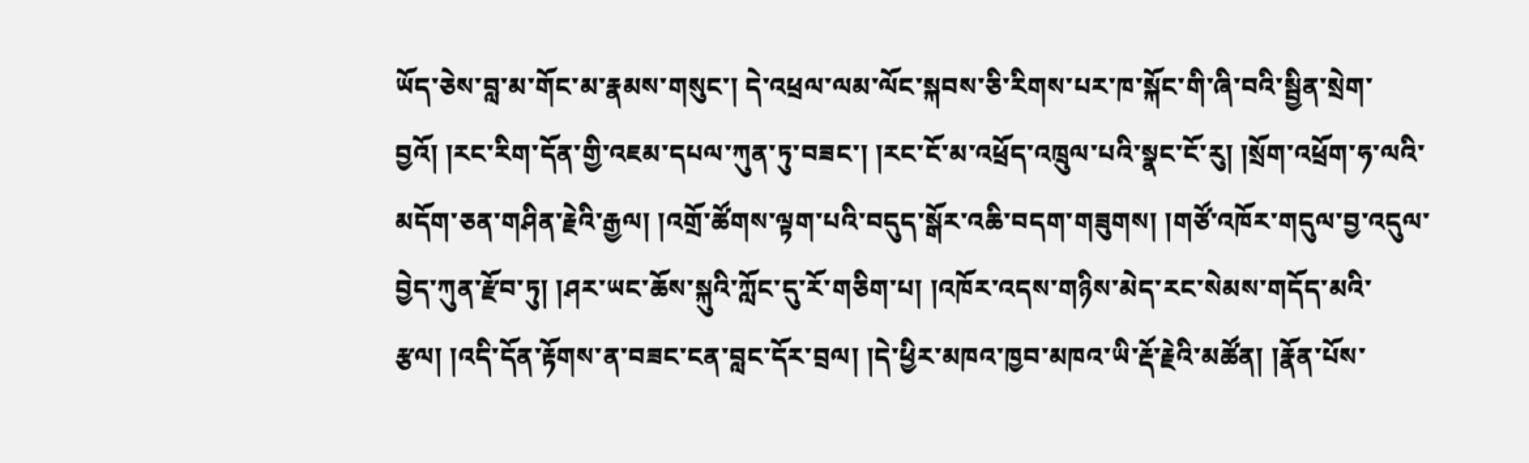ཡོད་ཅེས་བླ་མ་གོང་མ་རྣམས་གསུང་། དེ་འཕྲལ་ལམ་ལོང་སྐབས་ཅི་རིགས་པར་ཁ་སྐོང་གི་ཞི་བའི་སྦྱིན་སྲེག་བྱའོ། །རང་རིག་དོན་གྱི་འཇམ་དཔལ་ཀུན་ཏུ་བཟང་། །རང་ངོ་མ་འཕྲོད་འཁྲུལ་པའི་སྣང་ངོ་རུ། །སྲོག་འཕྲོག་ཧ་ལའི་མདོག་ཅན་གཤིན་རྗེའི་རྒྱལ། །འགྲོ་ཚོགས་ལྟག་པའི་བདུད་སྒོར་འཆི་བདག་གཟུགས། །གཙོ་འཁོར་གདུལ་བྱ་འདུལ་བྱེད་ཀུན་རྫོབ་ཏུ། །ཤར་ཡང་ཆོས་སྐུའི་ཀློང་དུ་རོ་གཅིག་པ། །འཁོར་འདས་གཉིས་མེད་རང་སེམས་གདོད་མའི་རྩལ། །འདི་དོན་རྟོགས་ན་བཟང་ངན་བླང་དོར་བྲལ། །དེ་ཕྱིར་མཁའ་ཁྱབ་མཁའ་ཡི་རྡོ་རྗེའི་མཚོན། །རྣོན་པོས་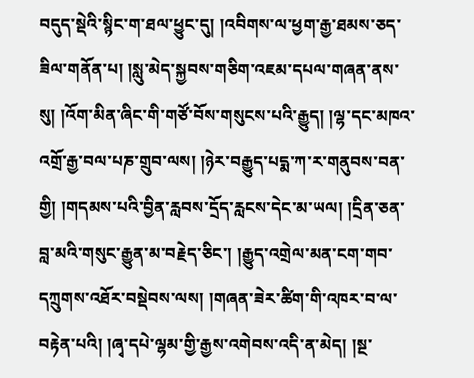བདུད་སྡེའི་སྙིང་ག་ཐལ་ཕྱུང་དུ། །འབིགས་ལ་ཕྱག་རྒྱ་ཐམས་ཅད་ཟིལ་གནོན་པ། །སླུ་མེད་སྐྱབས་གཅིག་འཇམ་དཔལ་གཞན་ནས་སུ། །འོག་མིན་ཞིང་གི་གཙོ་བོས་གསུངས་པའི་རྒྱུད། །ལྷ་དང་མཁའ་འགྲོ་རྒྱ་བལ་པཎ་གྲུབ་ལས། །ཉེར་བརྒྱུད་པདྨ་ཀ་ར་གནུབས་བན་གྱི། །གདམས་པའི་བྱིན་རླབས་དྲོད་རླངས་དེང་མ་ཡལ། །དྲིན་ཅན་བླ་མའི་གསུང་རྒྱུན་མ་བརྗེད་ཅིང་། །རྒྱུད་འགྲེལ་མན་ངག་གབ་དཀྲུགས་འཐོར་བསྡེབས་ལས། །གཞན་ཟེར་ཚིག་གི་འཁར་བ་ལ་བརྟེན་པའི། །ཞྭ་དཔེ་ལྷམ་གྱི་རྒྱས་འགེབས་འདི་ན་མེད། །སྔ་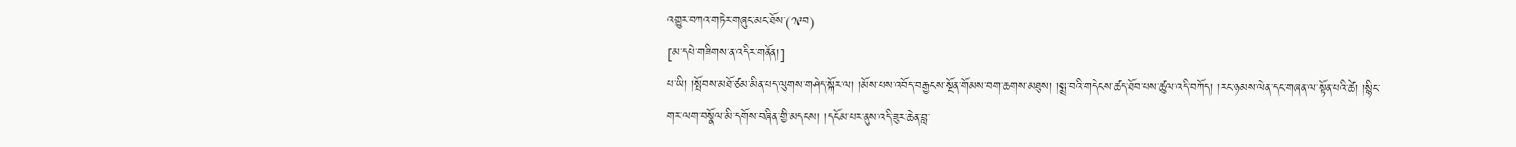འགྱུར་བཀའ་གཏེར་གཞུང་མང་ཐོས་(༡༩བ)
[མ་དཔེ་གཟིགས་ན་འདིར་གནོན།]
པ་ཡི། །སྤོབས་མཐོ་ཙམ་མིན་པད་ལུགས་གཤེད་སྐོར་ལ། །མོས་པས་འབོད་བརྒྱངས་སྔོན་གོམས་བག་ཆགས་མཐུས། །སྨྲ་བའི་གདེངས་ཚད་ཐོབ་པས་ཚུལ་འདི་བཀོད། །རང་ཉམས་ལེན་དང་གཞན་ལ་སྟོན་པའི་ཚེ། །སྙིང་གར་ལག་བསྣོལ་མི་དགོས་བཞིན་གྱི་མདངས། །དངོམ་པར་ནུས་འདི་ཟུར་ཆེན་བླ་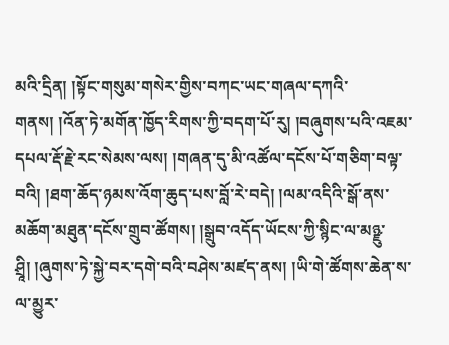མའི་དྲིན། །སྟོང་གསུམ་གསེར་གྱིས་བཀང་ཡང་གཞལ་དཀའི་གནས། །འོན་ཏེ་མགོན་ཁྱོད་རིགས་ཀྱི་བདག་པོ་རུ། །བཞུགས་པའི་འཇམ་དཔལ་རྡོ་རྗེ་རང་སེམས་ལས། །གཞན་དུ་མི་འཚོལ་དངོས་པོ་གཅིག་བལྟ་བའི། །ཐག་ཆོད་ཉམས་འོག་ཆུད་པས་བློ་རེ་བདེ། །ལམ་འདིའི་སྒོ་ནས་མཆོག་མཐུན་དངོས་གྲུབ་ཚོགས། །སྒྲུབ་འདོད་ཡོངས་ཀྱི་སྙིང་ལ་མཉྫུ་ཤྲཱི། །ཞུགས་ཏེ་སྐྱེ་བར་དགེ་བའི་བཤེས་མཛད་ནས། །ཡི་གེ་ཚོགས་ཆེན་ས་ལ་མྱུར་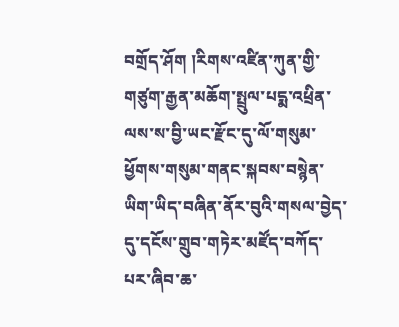བགྲོད་ཤོག །རིགས་འཛིན་ཀུན་གྱི་གཙུག་རྒྱན་མཆོག་སྤྲུལ་པདྨ་འཕྲིན་ལས་ས་བྱི་ཡང་རྫོང་དུ་ལོ་གསུམ་ཕྱོགས་གསུམ་གནང་སྐབས་བསྙེན་ཡིག་ཡིད་བཞིན་ནོར་བུའི་གསལ་བྱེད་དུ་དངོས་གྲུབ་གཏེར་མཛོད་བཀོད་པར་ཞིབ་ཆ་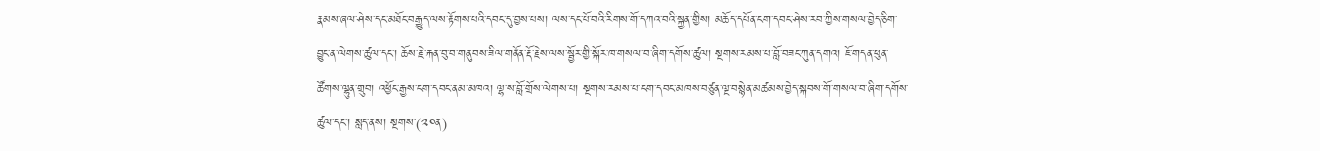རྣམས་ཞལ་ཤེས་དང་མཐོང་བརྒྱུད་ལས་རྟོགས་པའི་དབང་དུ་བྱས་པས། ལས་དང་པོ་བའི་རིགས་གོ་དཀའ་བའི་སྐྱན་གྱིས། མཆོད་དཔོན་ངག་དབང་ཤེས་རབ་ཀྱིས་གསལ་བྱེད་ཅིག་བྱུང་ན་ལེགས་ཚུལ་དང་། ཆོས་རྗེ་རྐན་བུ་བ་གནུབས་ཟིལ་གནོན་རྡོ་རྗེས་ལས་སྦྱོར་གྱི་སྐོར་ཁ་གསལ་བ་ཞིག་དགོས་ཚུལ། སྔགས་རམས་པ་བློ་བཟང་ཀུན་དགའ། ཇོ་གདན་ཕུན་ཚོགས་ལྷུན་གྲུབ། འཕྱོང་རྒྱས་ངག་དབང་ནམ་མཁའ། ལྷ་ས་བློ་གྲོས་ལེགས་པ། སྔགས་རམས་པ་ངག་དབང་མཁས་བཙུན་ལྔ་བསྙེན་མཚམས་བྱེད་སྐབས་གོ་གསལ་བ་ཞིག་དགོས་ཚུལ་དང་། སླད་ནས། སྔགས་(༢༠ན)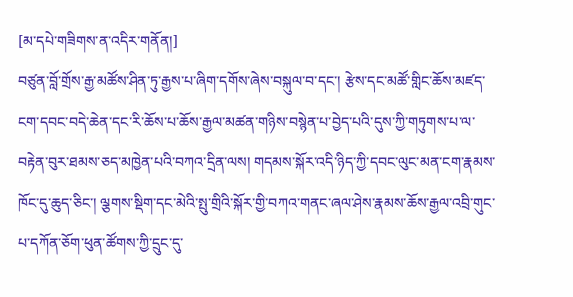[མ་དཔེ་གཟིགས་ན་འདིར་གནོན།]
བཙུན་བློ་གྲོས་རྒྱ་མཚོས་ཤིན་ཏུ་རྒྱས་པ་ཞིག་དགོས་ཞེས་བསྐུལ་བ་དང་། རྩེས་དང་མཚོ་གླིང་ཆོས་མཛད་ངག་དབང་བདེ་ཆེན་དང་རི་ཆོས་པ་ཆོས་རྒྱལ་མཚན་གཉིས་བསྙེན་པ་བྱེད་པའི་དུས་ཀྱི་གཏུགས་པ་ལ་བརྟེན་བུར་ཐམས་ཅད་མཁྱེན་པའི་བཀའ་དྲིན་ལས། གདམས་སྐོར་འདི་ཉིད་ཀྱི་དབང་ལུང་མན་ངག་རྣམས་ཁོང་དུ་ཆུད་ཅིང་། ལྕགས་སྡིག་དང་མེའི་སྤུ་གྲིའི་སྐོར་གྱི་བཀའ་གནང་ཞལ་ཤེས་རྣམས་ཆོས་རྒྱལ་འབྲི་གུང་པ་དཀོན་ཅོག་ཕུན་ཚོགས་ཀྱི་དྲུང་དུ་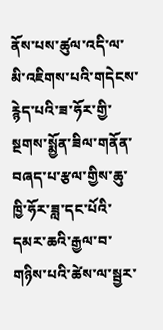ནོས་པས་ཚུལ་འདི་ལ་མི་འཇིགས་པའི་གདེངས་རྙེད་པའི་ཟ་ཧོར་གྱི་སྔགས་སྨྱོན་ཟིལ་གནོན་བཞད་པ་རྩལ་གྱིས་ཆུ་ཁྱི་ཧོར་ཟླ་དང་པོའི་དམར་ཆའི་རྒྱལ་བ་གཉིས་པའི་ཚེས་ལ་སྦྱར་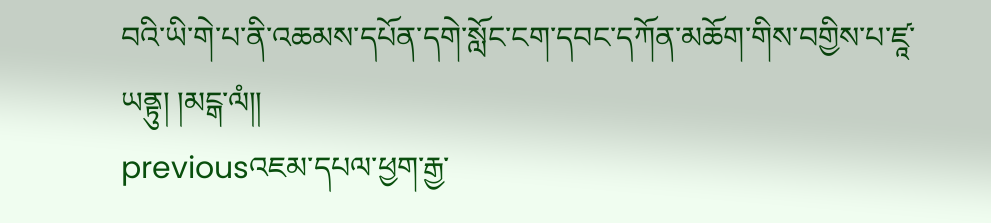བའི་ཡི་གེ་པ་ནི་འཆམས་དཔོན་དགེ་སློང་ངག་དབང་དཀོན་མཆོག་གིས་བགྱིས་པ་ཛཱ་ཡནྟུ། །མངྒ་ལཾ།།
previousའཇམ་དཔལ་ཕྱག་རྒྱ་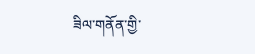ཟིལ་གནོན་གྱི་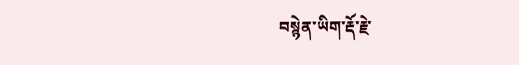བསྙེན་ཡིག་རྡོ་རྗེ་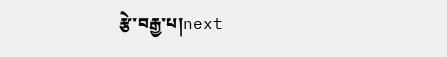རྩེ་བརྒྱ་པ།next